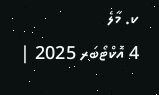ކ. މާލެ
4 އޮކްޓޯބަރ 2025 |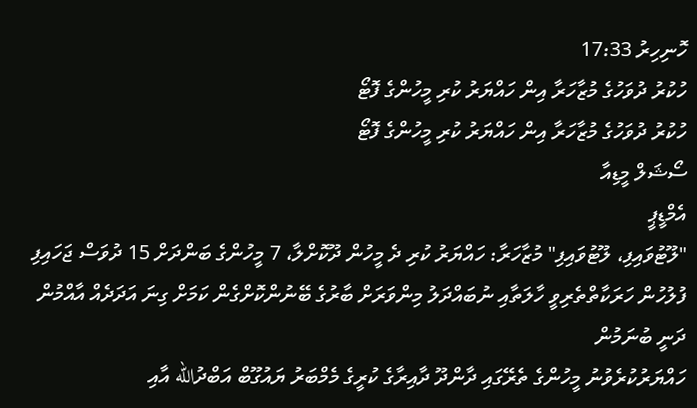ހޮނިހިރު 17:33
ހުކުރު ދުވަހުގެ މުޒާހަރާ އިން ހައްޔަރު ކުރި މީހުންގެ ފޮޓޯ
ހުކުރު ދުވަހުގެ މުޒާހަރާ އިން ހައްޔަރު ކުރި މީހުންގެ ފޮޓޯ
ސޯޝަލް މީޑިއާ
އެމްޑީޕީ
"ލޫޓުވައިފި، ލޫޓުވައިފި" މުޒާހަރާ: ހައްޔަރު ކުރި ދެ މީހުން ދޫކޮށްލާ، 7 މީހުންގެ ބަންދަށް 15 ދުވަސް ޖަހައިފި
ފުލުހުން ހަރަކާތްތެރިވީ ހާލަތާއި ނުބައްދަލު މިންވަރަށް ބާރުގެ ބޭނުންކޮށްގެން ކަމަށް ގިނަ އަދަދެއް އާއްމުން ދަނީ ބުނަމުން
ހައްޔަރުކުރެވުނު މީހުންގެ ތެރޭގައި ދާންދޫ ދާއިރާގެ ކުރީގެ މެމްބަރު ޔައުގޫބް އަބްދުالله އާއި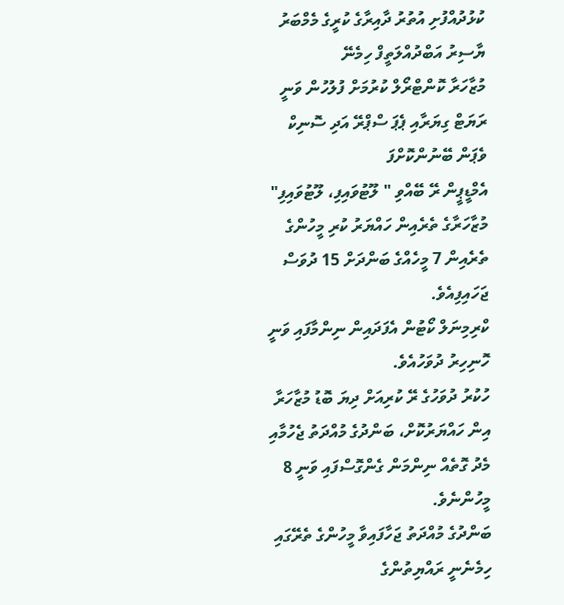ކުޅުދުއްފުށި އުތުރު ދާއިރާގެ ކުރީގެ މެމްބަރު ޔާސިރު އަބްދުއްލަތީފް ހިމެނޭ
މުޒާހަރާ ކޮންޓްރޯލް ކުރުމަށް ފުލުހުން ވަނީ ރަޔަޓް ގިޔަރާއި ޕެޕަ ސްޕްރޭ އަދި ސޮނިކް ވެޕަން ބޭނުންކޮށްފަ
އެމްޑީޕީން ރޭ ބޭއްވި " ލޫޓުވައިފި، ލޫޓުވައިފި" މުޒާހަރާގެ ތެރެއިން ހައްޔަރު ކުރި މީހުންގެ ތެރެއިން 7 މީހެއްގެ ބަންދަށް 15 ދުވަސް ޖަހައިފިއެވެ.
ކްރިމިނަލް ކޯޓުން އެފަދައިން ނިންމާފައި ވަނީ ހޮނިހިރު ދުވަހުއެވެ.
ހުކުރު ދުވަހުގެ ރޭ ކުރިއަށް ދިޔަ ބޮޑު މުޒާހަރާ އިން ހައްޔަރުކޮށް، ބަންދުގެ މުއްދަތު ޖެހުމާއި މެދު ގޮތެއް ނިންމަން ގެންގޮސްފައި ވަނީ 8 މީހުންނެވެ.
ބަންދުގެ މުއްދަތު ޖަހާފައިވާ މީހުންގެ ތެރޭގައި ހިމެނެނީ ރައްޔިތުންގެ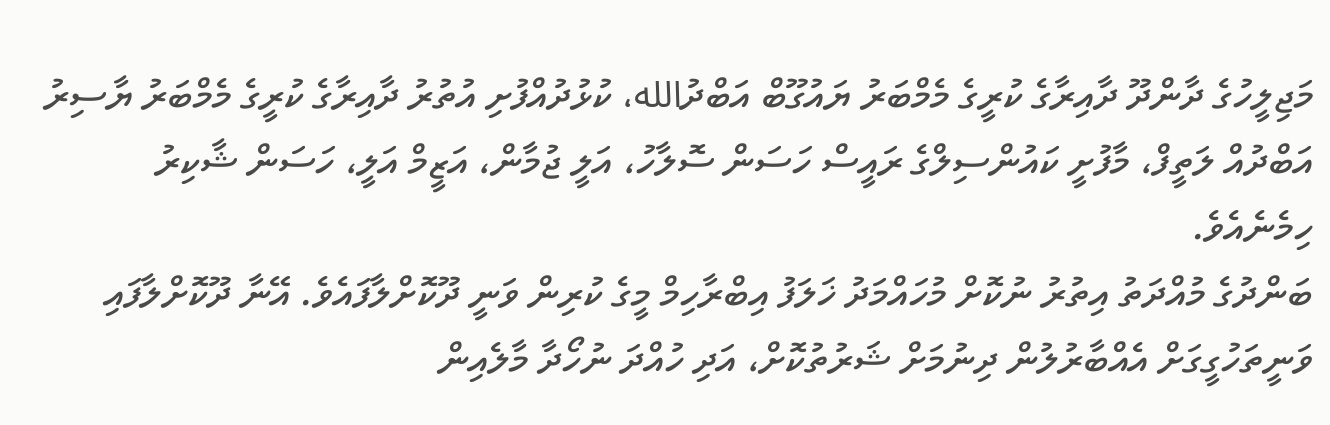މަޖިލީހުގެ ދާންދޫ ދާއިރާގެ ކުރީގެ މެމްބަރު ޔައުގޫބް އަބްދުالله، ކުޅުދުއްފުށި އުތުރު ދާއިރާގެ ކުރީގެ މެމްބަރު ޔާސިރު އަބްދުއް ލަތީފް، މާފުށީ ކައުންސިލްގެ ރައީސް ހަސަން ސޮލާހު، އަލީ ޖުމާން، އަޒީމް އަލީ، ހަސަން ޝާކިރު ހިމެނެއެވެ.
ބަންދުގެ މުއްދަތު އިތުރު ނުކޮށް މުހައްމަދު ޚަލަފު އިބްރާހިމް މީގެ ކުރިން ވަނީ ދޫކޮށްލާފައެވެ. އޭނާ ދޫކޮށްލާފައި ވަނީތަހުގީގަށް އެއްބާރުލުން ދިނުމަށް ޝަރުތުކޮށް، އަދި ހުއްދަ ނުހޯދާ މާލެއިން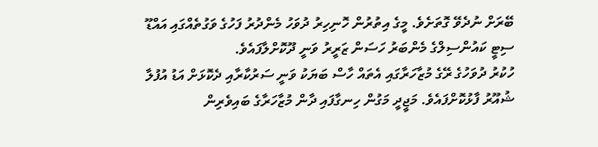ބޭރަށް ނުދެވޭ ގޮތަށެވެ. މީގެ އިތުރުން ހޮނިހިރު ދުވަހު މެންދުރު ފަހުގެ ވަގުތެއްގައި އައްޑޫ ސިޓީ ކައުންސިލްގެ މެންބަރު ހަސަން ޒަރީރު ވަނީ ދޫކޮށްލާފައެވެ.
ހުކުރު ދުވަހުގެ ރޭގެ މުޒާހަރާގައި އެތައް ހާސް ބަޔަކު ވަނީ ސަރުކާރާއި ދެކޮޅަށް އަޑު އުފުލާ ޝުއޫރު ފާޅުކޮށްފައެވެ. މަޖީދީ މަގުން ހިނގާފައި ދާން މުޒާހަރާގެ ބައިވެރިން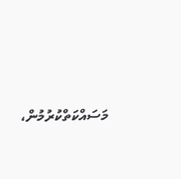މަސައްކަތްކުރުމުން،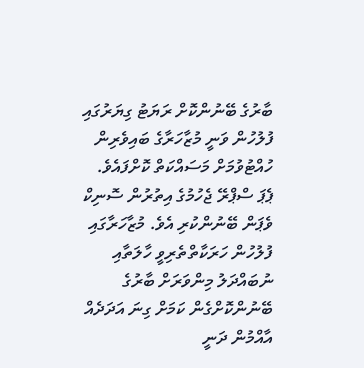ބާރުގެ ބޭނުންކޮށް ރަޔަޓު ގިޔަރުގައި ފުލުހުން ވަނީ މުޒާހަރާގެ ބައިވެރިން ހުއްޓުވުމަށް މަސައްކަތް ކޮށްފައެވެ. ޕެޕަ ސްޕްރޭ ޖެހުމުގެ އިތުރުން ސޮނިކް ވެޕަން ބޭނުންކުރި އެވެ. މުޒާހަރާގައި ފުލުހުން ހަރަކާތްތެރިވީ ހާލަތާއި ނުބައްދަލު މިންވަރަށް ބާރުގެ ބޭނުންކޮށްގެން ކަމަށް ގިނަ އަދަދެއް އާއްމުން ދަނީ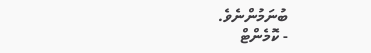ބުނަމުންނެވެ.
- ކޮމެންޓް